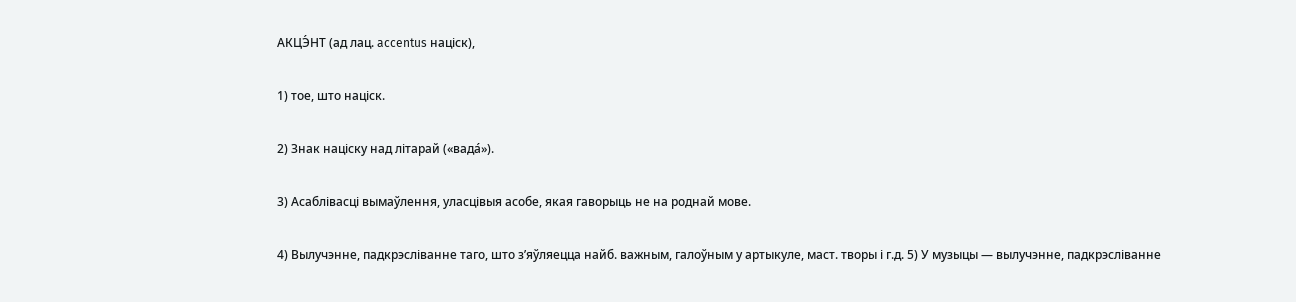АКЦЭ́НТ (ад лац. accentus націск),

1) тое, што націск.

2) Знак націску над літарай («вада́»).

3) Асаблівасці вымаўлення, уласцівыя асобе, якая гаворыць не на роднай мове.

4) Вылучэнне, падкрэсліванне таго, што з’яўляецца найб. важным, галоўным у артыкуле, маст. творы і г.д. 5) У музыцы — вылучэнне, падкрэсліванне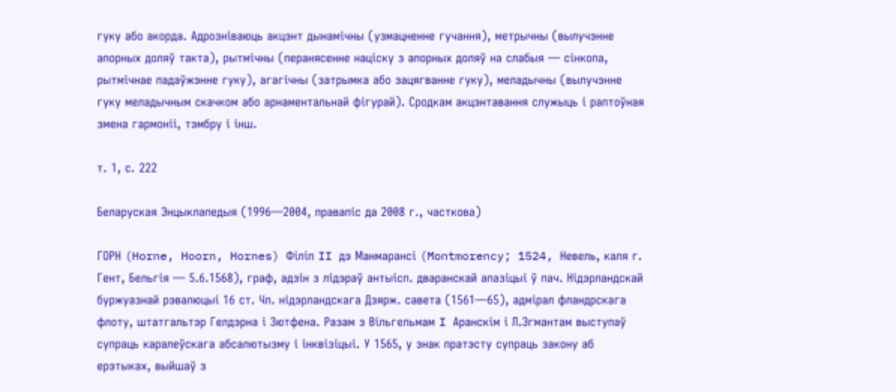гуку або акорда. Адрозніваюць акцэнт дынамічны (узмацненне гучання), метрычны (вылучэнне апорных доляў такта), рытмічны (перанясенне націску з апорных доляў на слабыя — сінкопа, рытмічнае падаўжэнне гуку), агагічны (затрымка або зацягванне гуку), меладычны (вылучэнне гуку меладычным скачком або арнаментальнай фігурай). Сродкам акцэнтавання служыць і раптоўная змена гармоніі, тэмбру і інш.

т. 1, с. 222

Беларуская Энцыклапедыя (1996—2004, правапіс да 2008 г., часткова)

ГОРН (Horne, Hoorn, Hornes) Філіп II дэ Манмарансі (Montmorency; 1524, Невель, каля г. Гент, Бельгія — 5.6.1568), граф, адзін з лідэраў антыісп. дваранскай апазіцыі ў пач. Нідэрландскай буржуазнай рэвалюцыі 16 ст. Чл. нідэрландскага Дзярж. савета (1561—65), адмірал фландрскага флоту, штатгальтэр Гелдэрна і Зютфена. Разам з Вільгельмам I Аранскім і Л.Эгмантам выступаў супраць каралеўскага абсалютызму і інквізіцыі. У 1565, у знак пратэсту супраць закону аб ерэтыках, выйшаў з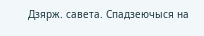Дзярж. савета. Спадзеючыся на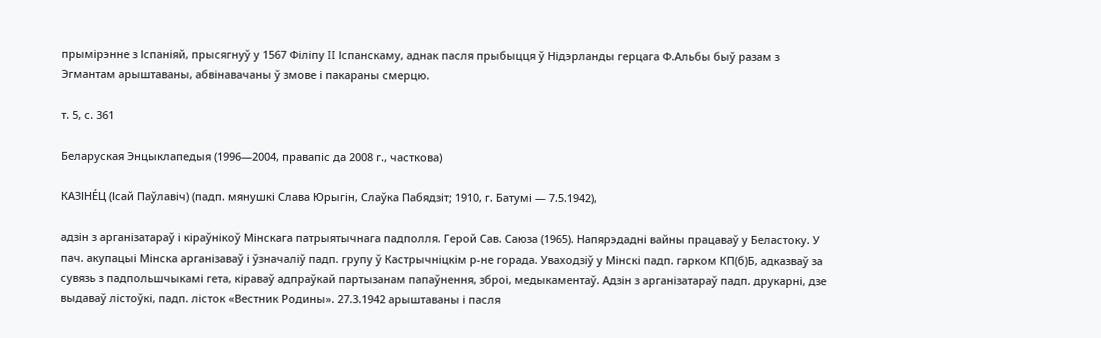прымірэнне з Іспаніяй, прысягнуў у 1567 Філіпу II Іспанскаму, аднак пасля прыбыцця ў Нідэрланды герцага Ф.Альбы быў разам з Эгмантам арыштаваны, абвінавачаны ў змове і пакараны смерцю.

т. 5, с. 361

Беларуская Энцыклапедыя (1996—2004, правапіс да 2008 г., часткова)

КАЗІНЕ́Ц (Ісай Паўлавіч) (падп. мянушкі Слава Юрыгін, Слаўка Пабядзіт; 1910, г. Батумі — 7.5.1942),

адзін з арганізатараў і кіраўнікоў Мінскага патрыятычнага падполля. Герой Сав. Саюза (1965). Напярэдадні вайны працаваў у Беластоку. У пач. акупацыі Мінска арганізаваў і ўзначаліў падп. групу ў Кастрычніцкім р-не горада. Уваходзіў у Мінскі падп. гарком КП(б)Б, адказваў за сувязь з падпольшчыкамі гета, кіраваў адпраўкай партызанам папаўнення, зброі, медыкаментаў. Адзін з арганізатараў падп. друкарні, дзе выдаваў лістоўкі, падп. лісток «Вестник Родины». 27.3.1942 арыштаваны і пасля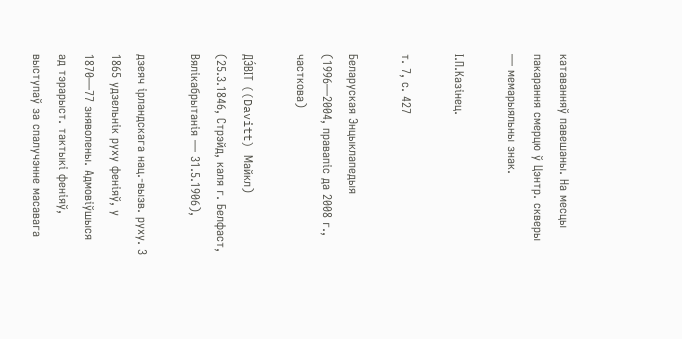катаванняў павешаны. На месцы пакарання смерцю ў Цэнтр. скверы — мемарыяльны знак.

І.П.Казінец.

т. 7, с. 427

Беларуская Энцыклапедыя (1996—2004, правапіс да 2008 г., часткова)

ДЭ́ВІТ ((Davitt) Майкл) (25.3.1846, Стрэйд, каля г. Белфаст, Вялікабрытанія — 31.5.1906),

дзеяч ірландскага нац.-вызв. руху. З 1865 удзельнік руху феніяў, у 1870—77 зняволены. Адмовіўшыся ад тэрарыст. тактыкі феніяў, выступаў за спалучэнне масавага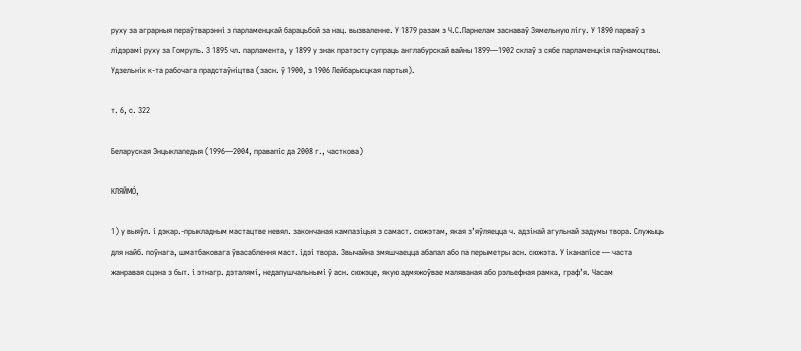руху за аграрныя пераўтварэнні з парламенцкай барацьбой за нац. вызваленне. У 1879 разам з Ч.С.Парнелам заснаваў Зямельную лігу. У 1890 парваў з лідэрамі руху за Гомруль. З 1895 чл. парламента, у 1899 у знак пратэсту супраць англабурскай вайны 1899—1902 склаў з сябе парламенцкія паўнамоцтвы. Удзельнік к-та рабочага прадстаўніцтва (засн. ў 1900, з 1906 Лейбарысцкая партыя).

т. 6, с. 322

Беларуская Энцыклапедыя (1996—2004, правапіс да 2008 г., часткова)

КЛЯЙМО́,

1) у выяўл. і дэкар.-прыкладным мастацтве невял. закончаная кампазіцыя з самаст. сюжэтам, якая з’яўляецца ч. адзінай агульнай задумы твора. Служыць для найб. поўнага, шматбаковага ўвасаблення маст. ідэі твора. Звычайна змяшчаецца абапал або па перыметры асн. сюжэта. У іканапісе — часта жанравая сцэна з быт. і этнагр. дэталямі, недапушчальнымі ў асн. сюжэце, якую адмяжоўвае маляваная або рэльефная рамка, граф’я. Часам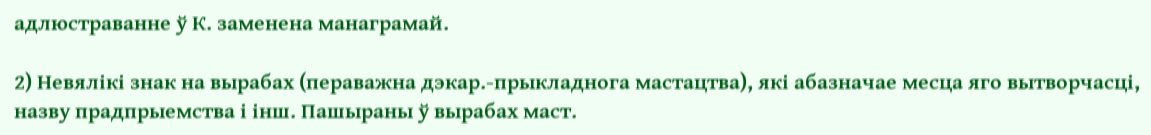адлюстраванне ў К. заменена манаграмай.

2) Невялікі знак на вырабах (пераважна дэкар.-прыкладнога мастацтва), які абазначае месца яго вытворчасці, назву прадпрыемства і інш. Пашыраны ў вырабах маст.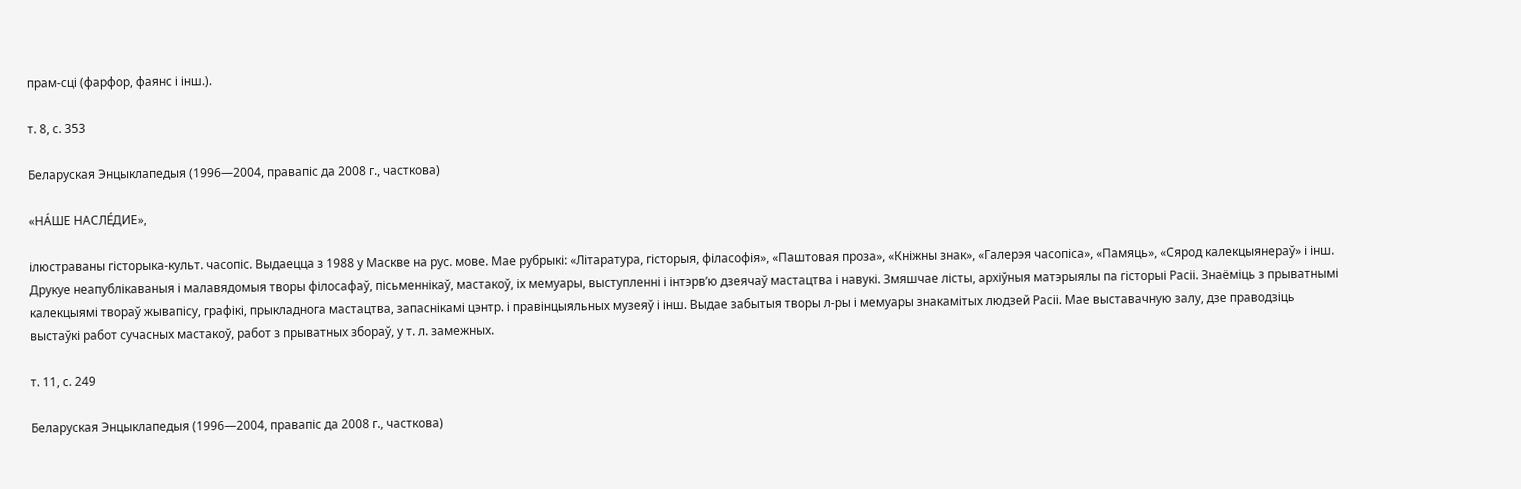прам-сці (фарфор, фаянс і інш.).

т. 8, с. 353

Беларуская Энцыклапедыя (1996—2004, правапіс да 2008 г., часткова)

«НА́ШЕ НАСЛЕ́ДИЕ»,

ілюстраваны гісторыка-культ. часопіс. Выдаецца з 1988 у Маскве на рус. мове. Мае рубрыкі: «Літаратура, гісторыя, філасофія», «Паштовая проза», «Кніжны знак», «Галерэя часопіса», «Памяць», «Сярод калекцыянераў» і інш. Друкуе неапублікаваныя і малавядомыя творы філосафаў, пісьменнікаў, мастакоў, іх мемуары, выступленні і інтэрв’ю дзеячаў мастацтва і навукі. Змяшчае лісты, архіўныя матэрыялы па гісторыі Расіі. Знаёміць з прыватнымі калекцыямі твораў жывапісу, графікі, прыкладнога мастацтва, запаснікамі цэнтр. і правінцыяльных музеяў і інш. Выдае забытыя творы л-ры і мемуары знакамітых людзей Расіі. Мае выставачную залу, дзе праводзіць выстаўкі работ сучасных мастакоў, работ з прыватных збораў, у т. л. замежных.

т. 11, с. 249

Беларуская Энцыклапедыя (1996—2004, правапіс да 2008 г., часткова)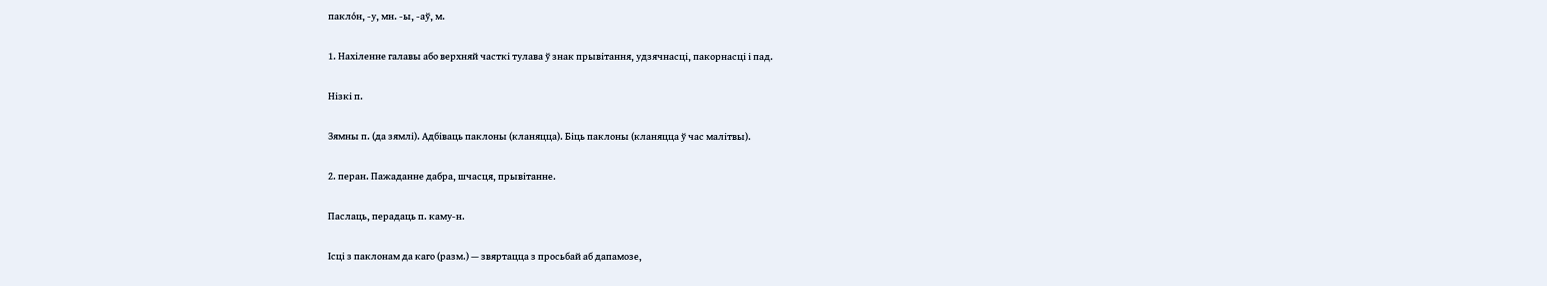пакло́н, -у, мн. -ы, -аў, м.

1. Нахіленне галавы або верхняй часткі тулава ў знак прывітання, удзячнасці, пакорнасці і пад.

Нізкі п.

Зямны п. (да зямлі). Адбіваць паклоны (кланяцца). Біць паклоны (кланяцца ў час малітвы).

2. перан. Пажаданне дабра, шчасця, прывітанне.

Паслаць, перадаць п. каму-н.

Ісці з паклонам да каго (разм.) — звяртацца з просьбай аб дапамозе,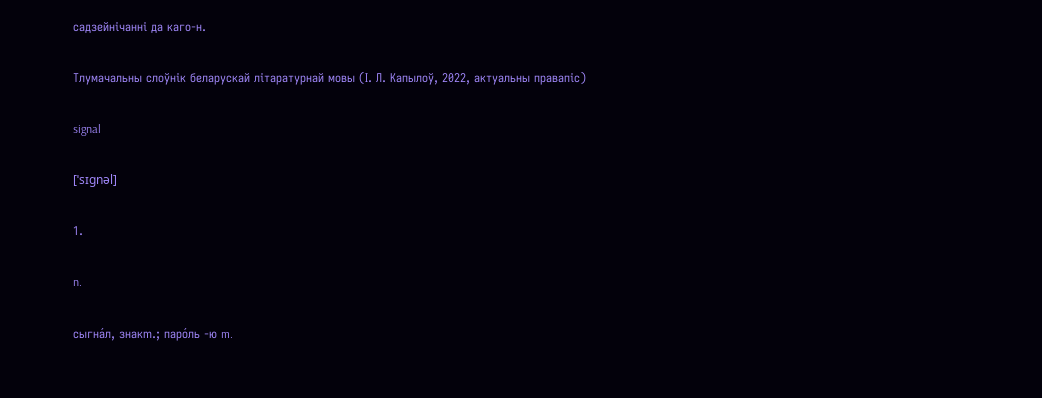садзейнічанні да каго-н.

Тлумачальны слоўнік беларускай літаратурнай мовы (І. Л. Капылоў, 2022, актуальны правапіс)

signal

[ˈsɪgnəl]

1.

n.

сыгна́л, знакm.; паро́ль -ю m.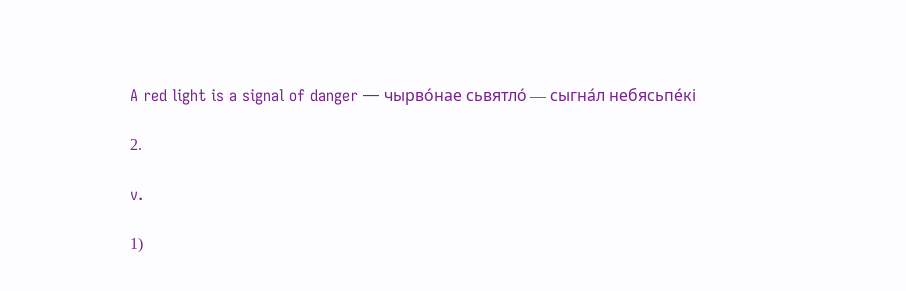A red light is a signal of danger — чырво́нае сьвятло́ — сыгна́л небясьпе́кі

2.

v.

1)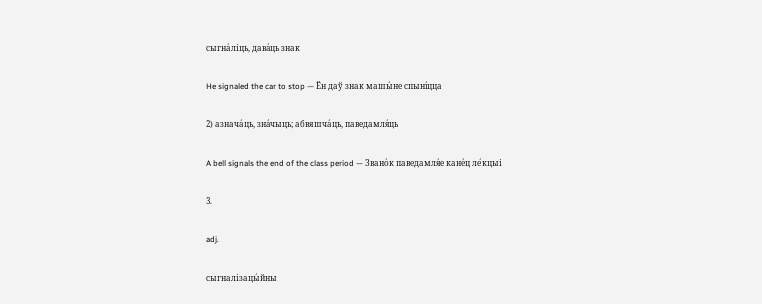сыгна́ліць, дава́ць знак

He signaled the car to stop — Ён даў знак машы́не спыні́цца

2) азнача́ць, зна́чыць; абвяшча́ць, паведамля́ць

A bell signals the end of the class period — Звано́к паведамля́е кане́ц ле́кцыі

3.

adj.

сыгналізацы́йны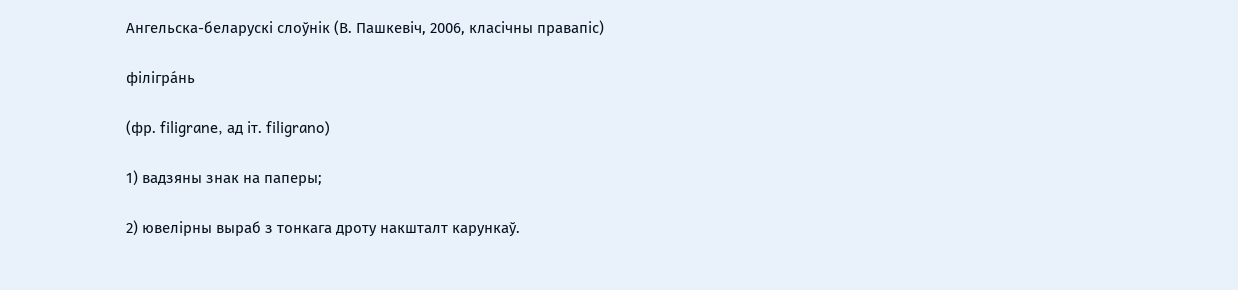Ангельска-беларускі слоўнік (В. Пашкевіч, 2006, класічны правапіс)

філігра́нь

(фр. filigrane, ад іт. filigrano)

1) вадзяны знак на паперы;

2) ювелірны выраб з тонкага дроту накшталт карункаў.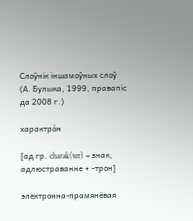Слоўнік іншамоўных слоў (А. Булыка, 1999, правапіс да 2008 г.)

характро́н

[ад гр. charak(ter) = знак, адлюстраванне + -трон]

электронна-прамянёвая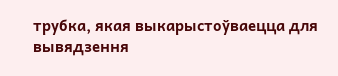трубка, якая выкарыстоўваецца для вывядзення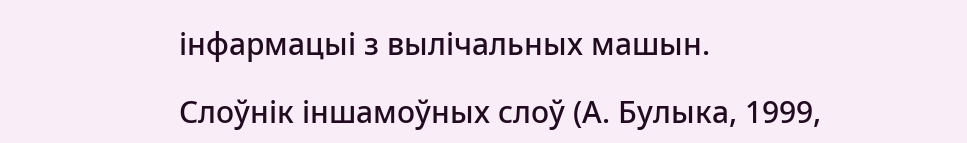інфармацыі з вылічальных машын.

Слоўнік іншамоўных слоў (А. Булыка, 1999,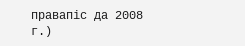правапіс да 2008 г.)